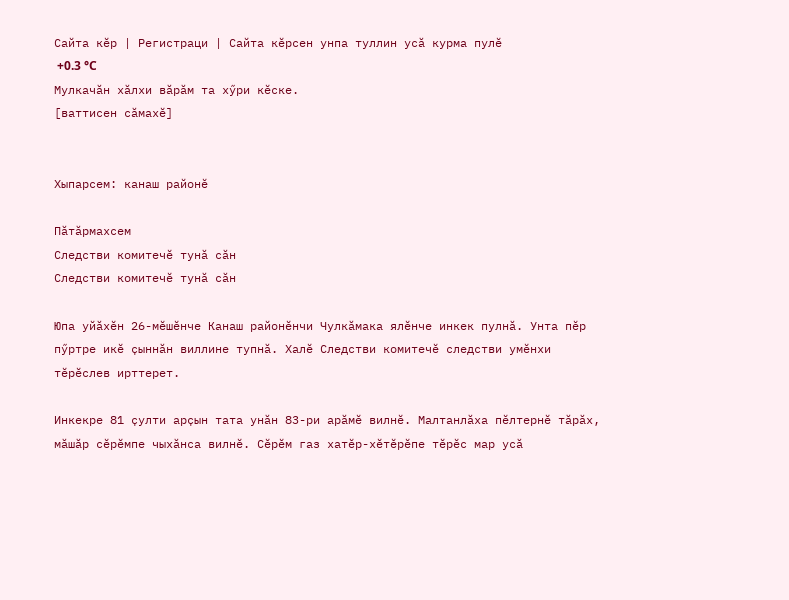Сайта кӗр | Регистраци | Сайта кӗрсен унпа туллин усӑ курма пулӗ
 +0.3 °C
Мулкачӑн хӑлхи вӑрӑм та хӳри кӗске.
[ваттисен сӑмахӗ]


Хыпарсем: канаш районӗ

Пӑтӑрмахсем
Следстви комитечӗ тунӑ сӑн
Следстви комитечӗ тунӑ сӑн

Юпа уйӑхӗн 26-мӗшӗнче Канаш районӗнчи Чулкӑмака ялӗнче инкек пулнӑ. Унта пӗр пӳртре икӗ ҫыннӑн виллине тупнӑ. Халӗ Следстви комитечӗ следстви умӗнхи тӗрӗслев ирттерет.

Инкекре 81 ҫулти арҫын тата унӑн 83-ри арӑмӗ вилнӗ. Малтанлӑха пӗлтернӗ тӑрӑх, мӑшӑр сӗрӗмпе чыхӑнса вилнӗ. Сӗрӗм газ хатӗр-хӗтӗрӗпе тӗрӗс мар усӑ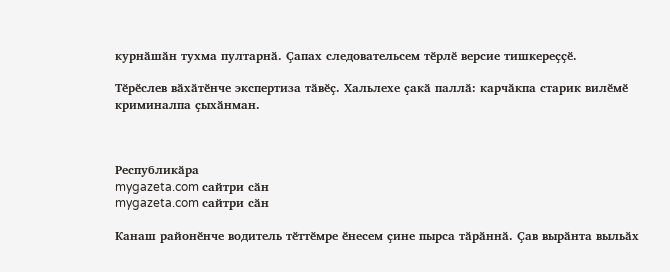курнӑшӑн тухма пултарнӑ. Ҫапах следовательсем тӗрлӗ версие тишкереҫҫӗ.

Тӗрӗслев вӑхӑтӗнче экспертиза тӑвӗҫ. Хальлехе ҫакӑ паллӑ: карчӑкпа старик вилӗмӗ криминалпа ҫыхӑнман.



Республикӑра
mygazeta.com сайтри сӑн
mygazeta.com сайтри сӑн

Канаш районӗнче водитель тӗттӗмре ӗнесем ҫине пырса тӑрӑннӑ. Ҫав вырӑнта выльӑх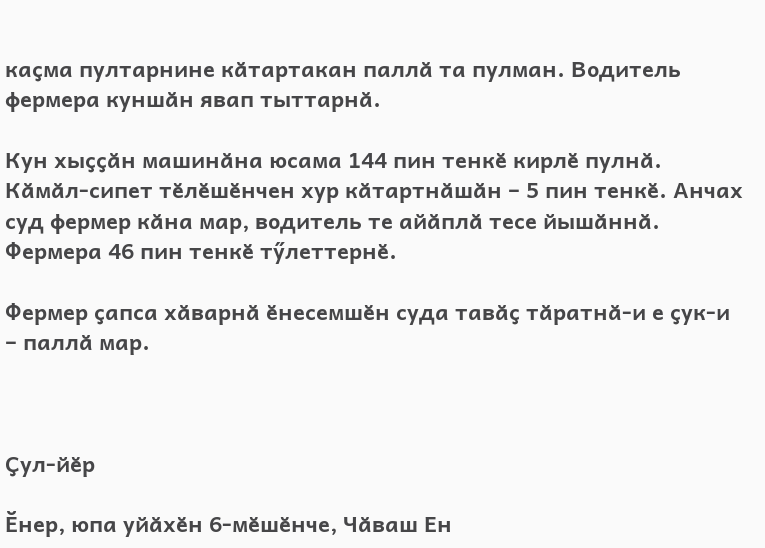каҫма пултарнине кӑтартакан паллӑ та пулман. Водитель фермера куншӑн явап тыттарнӑ.

Кун хыҫҫӑн машинӑна юсама 144 пин тенкӗ кирлӗ пулнӑ. Кӑмӑл-сипет тӗлӗшӗнчен хур кӑтартнӑшӑн – 5 пин тенкӗ. Анчах суд фермер кӑна мар, водитель те айӑплӑ тесе йышӑннӑ. Фермера 46 пин тенкӗ тӳлеттернӗ.

Фермер ҫапса хӑварнӑ ӗнесемшӗн суда тавӑҫ тӑратнӑ-и е ҫук-и – паллӑ мар.



Ҫул-йӗр

Ӗнер, юпа уйӑхӗн 6-мӗшӗнче, Чӑваш Ен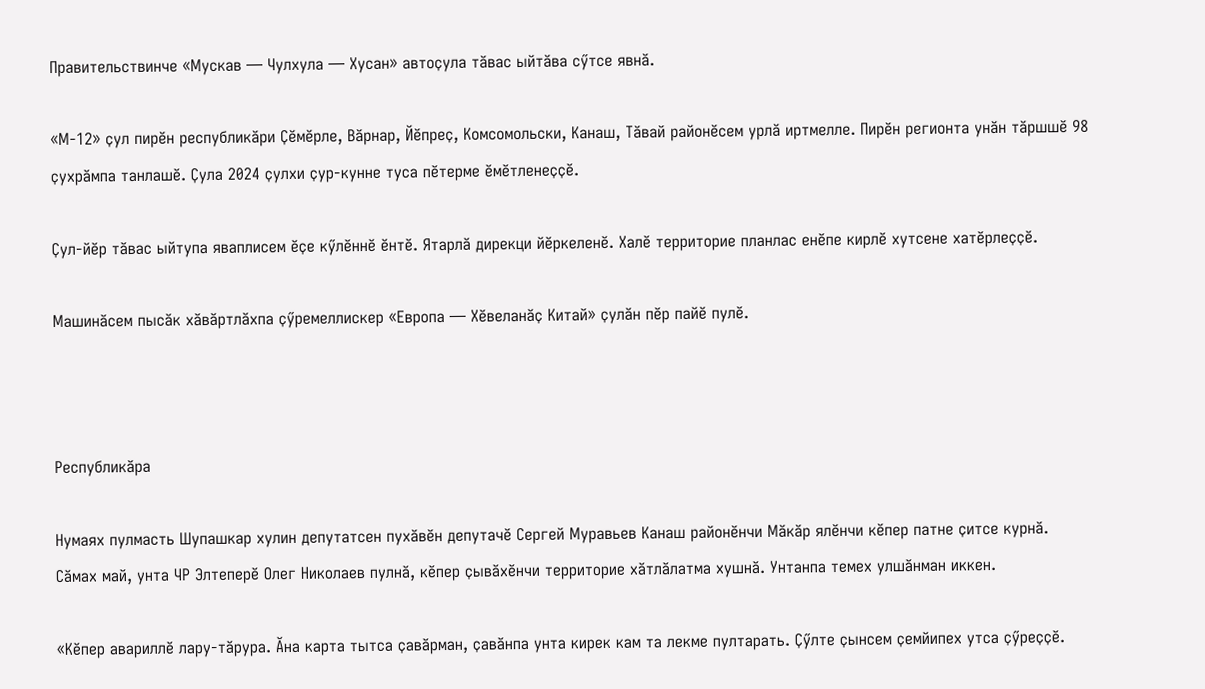Правительствинче «Мускав — Чулхула — Хусан» автоҫула тӑвас ыйтӑва сӳтсе явнӑ.

«М-12» ҫул пирӗн республикӑри Ҫӗмӗрле, Вӑрнар, Йӗпреҫ, Комсомольски, Канаш, Тӑвай районӗсем урлӑ иртмелле. Пирӗн регионта унӑн тӑршшӗ 98 ҫухрӑмпа танлашӗ. Ҫула 2024 ҫулхи ҫур-кунне туса пӗтерме ӗмӗтленеҫҫӗ.

Ҫул-йӗр тӑвас ыйтупа яваплисем ӗҫе кӳлӗннӗ ӗнтӗ. Ятарлӑ дирекци йӗркеленӗ. Халӗ территорие планлас енӗпе кирлӗ хутсене хатӗрлеҫҫӗ.

Машинӑсем пысӑк хӑвӑртлӑхпа ҫӳремеллискер «Европа — Хӗвеланӑҫ Китай» ҫулӑн пӗр пайӗ пулӗ.



Республикӑра

Нумаях пулмасть Шупашкар хулин депутатсен пухӑвӗн депутачӗ Сергей Муравьев Канаш районӗнчи Мӑкӑр ялӗнчи кӗпер патне ҫитсе курнӑ. Сӑмах май, унта ЧР Элтеперӗ Олег Николаев пулнӑ, кӗпер ҫывӑхӗнчи территорие хӑтлӑлатма хушнӑ. Унтанпа темех улшӑнман иккен.

«Кӗпер авариллӗ лару-тӑрура. Ӑна карта тытса ҫавӑрман, ҫавӑнпа унта кирек кам та лекме пултарать. Ҫӳлте ҫынсем ҫемйипех утса ҫӳреҫҫӗ.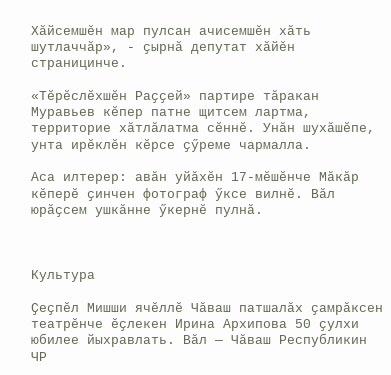Хӑйсемшӗн мар пулсан ачисемшӗн хӑть шутлаччӑр», - ҫырнӑ депутат хӑйӗн страницинче.

«Тӗрӗслӗхшӗн Раҫҫей» партире тӑракан Муравьев кӗпер патне щитсем лартма, территорие хӑтлӑлатма сӗннӗ. Унӑн шухӑшӗпе, унта ирӗклӗн кӗрсе ҫӳреме чармалла.

Аса илтерер: авӑн уйӑхӗн 17-мӗшӗнче Мӑкӑр кӗперӗ ҫинчен фотограф ӳксе вилнӗ. Вӑл юрӑҫсем ушкӑнне ӳкернӗ пулнӑ.



Культура

Ҫеҫпӗл Мишши ячӗллӗ Чӑваш патшалӑх ҫамрӑксен театрӗнче ӗҫлекен Ирина Архипова 50 ҫулхи юбилее йыхравлать. Вӑл — Чӑваш Республикин ЧР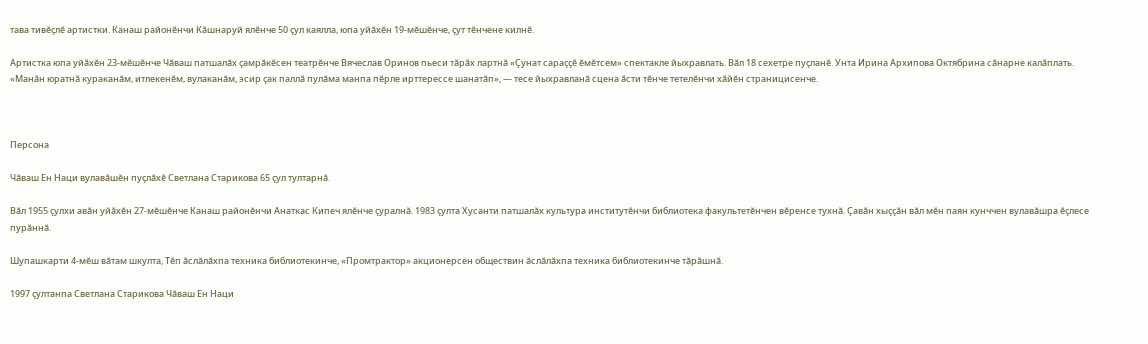тава тивӗҫлӗ артистки. Канаш районӗнчи Кӑшнаруй ялӗнче 50 ҫул каялла, юпа уйӑхӗн 19-мӗшӗнче, ҫут тӗнчене килнӗ.

Артистка юпа уйӑхӗн 23-мӗшӗнче Чӑваш патшалӑх ҫамрӑкӗсен театрӗнче Вячеслав Оринов пьеси тӑрӑх лартнӑ «Ҫунат сараҫҫӗ ӗмӗтсем» спектакле йыхравлать. Вӑл 18 сехетре пуҫланӗ. Унта Ирина Архипова Октябрина сӑнарне калӑплать. «Манӑн юратнӑ кураканӑм, итлекенӗм, вулаканӑм, эсир ҫак паллӑ пулӑма манпа пӗрле ирттерессе шанатӑп», — тесе йыхравланӑ сцена ӑсти тӗнче тетелӗнчи хӑйӗн страницисенче.



Персона

Чӑваш Ен Наци вулавӑшӗн пуҫлӑхӗ Светлана Старикова 65 ҫул тултарнӑ.

Вӑл 1955 ҫулхи авӑн уйӑхӗн 27-мӗшӗнче Канаш районӗнчи Анаткас Кипеч ялӗнче ҫуралнӑ. 1983 ҫулта Хусанти патшалӑх культура институтӗнчи библиотека факультетӗнчен вӗренсе тухнӑ. Ҫавӑн хыҫҫӑн вӑл мӗн паян кунччен вулавӑшра ӗҫлесе пурӑннӑ.

Шупашкарти 4-мӗш вӑтам шкулта, Тӗп ӑслӑлӑхпа техника библиотекинче, «Промтрактор» акционерсен обществин ӑслӑлӑхпа техника библиотекинче тӑрӑшнӑ.

1997 ҫултанпа Светлана Старикова Чӑваш Ен Наци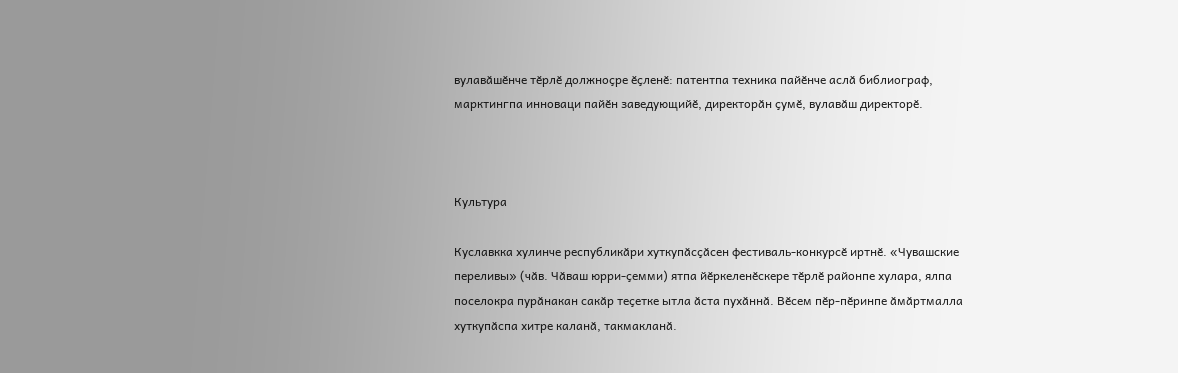вулавӑшӗнче тӗрлӗ должноҫре ӗҫленӗ: патентпа техника пайӗнче аслӑ библиограф, марктингпа инноваци пайӗн заведующийӗ, директорӑн ҫумӗ, вулавӑш директорӗ.



Культура

Куславкка хулинче республикӑри хуткупӑсҫӑсен фестиваль-конкурсӗ иртнӗ. «Чувашские переливы» (чӑв. Чӑваш юрри-ҫемми) ятпа йӗркеленӗскере тӗрлӗ районпе хулара, ялпа поселокра пурӑнакан сакӑр теҫетке ытла ӑста пухӑннӑ. Вӗсем пӗр-пӗринпе ӑмӑртмалла хуткупӑспа хитре каланӑ, такмакланӑ.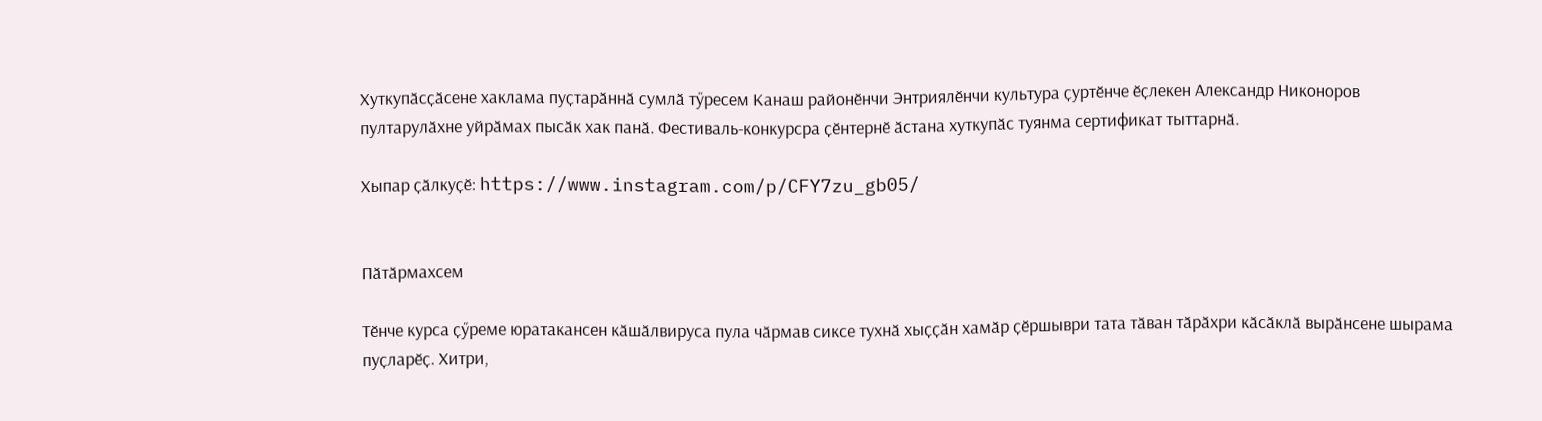Хуткупӑсҫӑсене хаклама пуҫтарӑннӑ сумлӑ тӳресем Канаш районӗнчи Энтриялӗнчи культура ҫуртӗнче ӗҫлекен Александр Никоноров пултарулӑхне уйрӑмах пысӑк хак панӑ. Фестиваль-конкурсра ҫӗнтернӗ ӑстана хуткупӑс туянма сертификат тыттарнӑ.

Хыпар ҫӑлкуҫӗ: https://www.instagram.com/p/CFY7zu_gb05/


Пӑтӑрмахсем

Тӗнче курса ҫӳреме юратакансен кӑшӑлвируса пула чӑрмав сиксе тухнӑ хыҫҫӑн хамӑр ҫӗршыври тата тӑван тӑрӑхри кӑсӑклӑ вырӑнсене шырама пуҫларӗҫ. Хитри,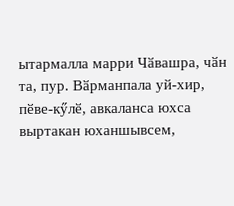ытармалла марри Чӑвашра, чӑн та, пур. Вӑрманпала уй-хир, пӗве-кӳлӗ, авкаланса юхса выртакан юханшывсем,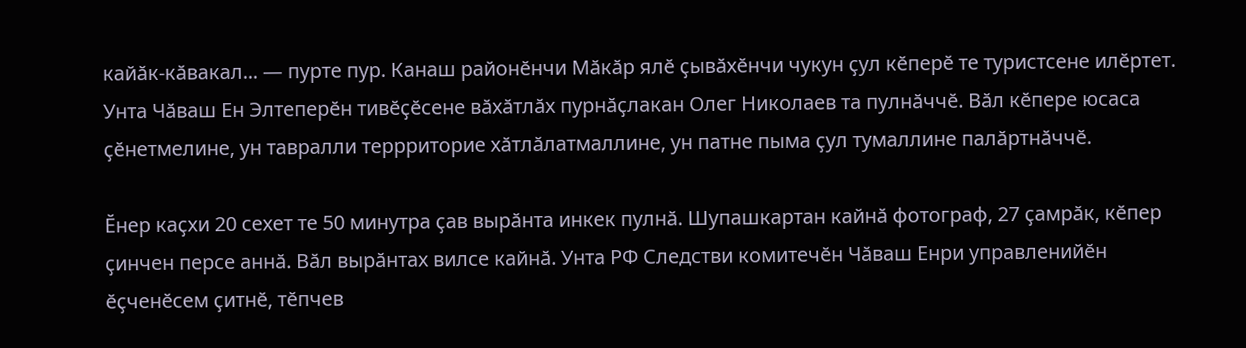кайӑк-кӑвакал... — пурте пур. Канаш районӗнчи Мӑкӑр ялӗ ҫывӑхӗнчи чукун ҫул кӗперӗ те туристсене илӗртет. Унта Чӑваш Ен Элтеперӗн тивӗҫӗсене вӑхӑтлӑх пурнӑҫлакан Олег Николаев та пулнӑччӗ. Вӑл кӗпере юсаса ҫӗнетмелине, ун тавралли террриторие хӑтлӑлатмаллине, ун патне пыма ҫул тумаллине палӑртнӑччӗ.

Ӗнер каҫхи 20 сехет те 50 минутра ҫав вырӑнта инкек пулнӑ. Шупашкартан кайнӑ фотограф, 27 ҫамрӑк, кӗпер ҫинчен персе аннӑ. Вӑл вырӑнтах вилсе кайнӑ. Унта РФ Следстви комитечӗн Чӑваш Енри управленийӗн ӗҫченӗсем ҫитнӗ, тӗпчев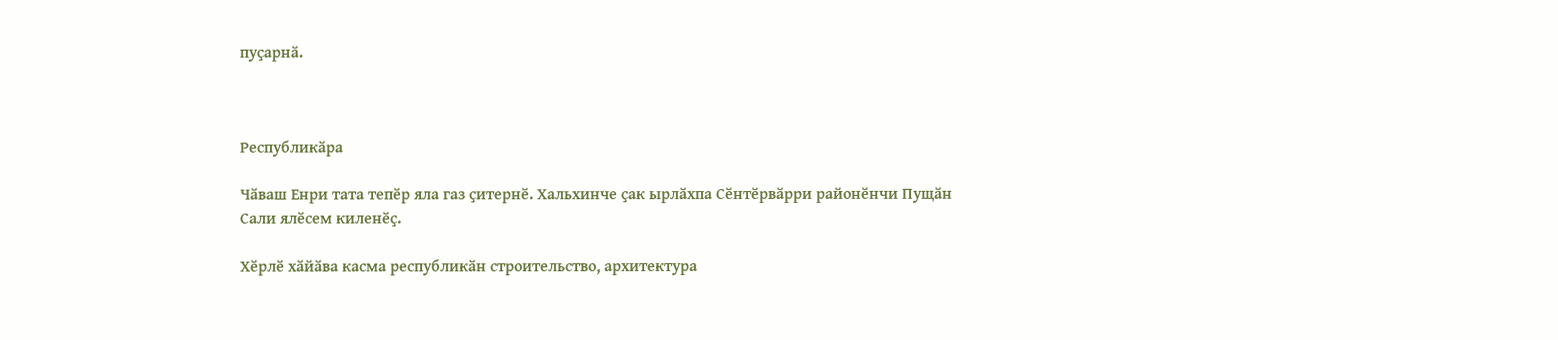пуҫарнӑ.



Республикӑра

Чӑваш Енри тата тепӗр яла газ ҫитернӗ. Хальхинче ҫак ырлӑхпа Сӗнтӗрвӑрри районӗнчи Пущӑн Сали ялӗсем киленӗҫ.

Хӗрлӗ хӑйӑва касма республикӑн строительство, архитектура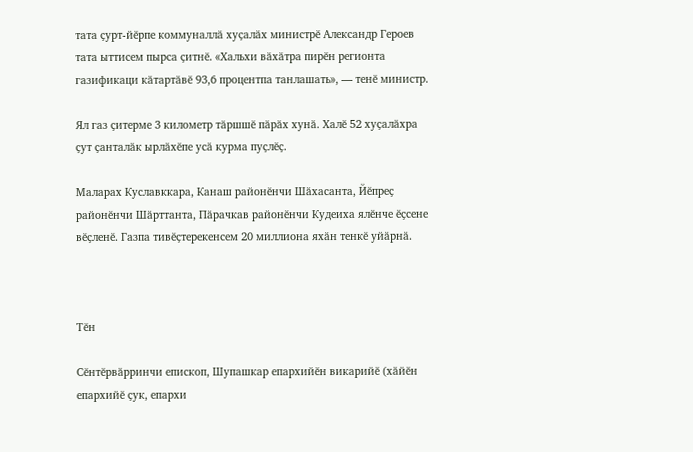тата ҫурт-йӗрпе коммуналлӑ хуҫалӑх министрӗ Александр Героев тата ыттисем пырса ҫитнӗ. «Хальхи вӑхӑтра пирӗн регионта газификаци кӑтартӑвӗ 93,6 процентпа танлашать», — тенӗ министр.

Ял газ ҫитерме 3 километр тӑршшӗ пӑрӑх хунӑ. Халӗ 52 хуҫалӑхра ҫут ҫанталӑк ырлӑхӗпе усӑ курма пуҫлӗҫ.

Маларах Куславккара, Канаш районӗнчи Шӑхасанта, Йӗпреҫ районӗнчи Шӑрттанта, Пӑрачкав районӗнчи Кудеиха ялӗнче ӗҫсене вӗҫленӗ. Газпа тивӗҫтерекенсем 20 миллиона яхӑн тенкӗ уйӑрнӑ.



Тӗн

Сӗнтӗрвӑрринчи епископ, Шупашкар епархийӗн викарийӗ (хӑйӗн епархийӗ ҫук, епархи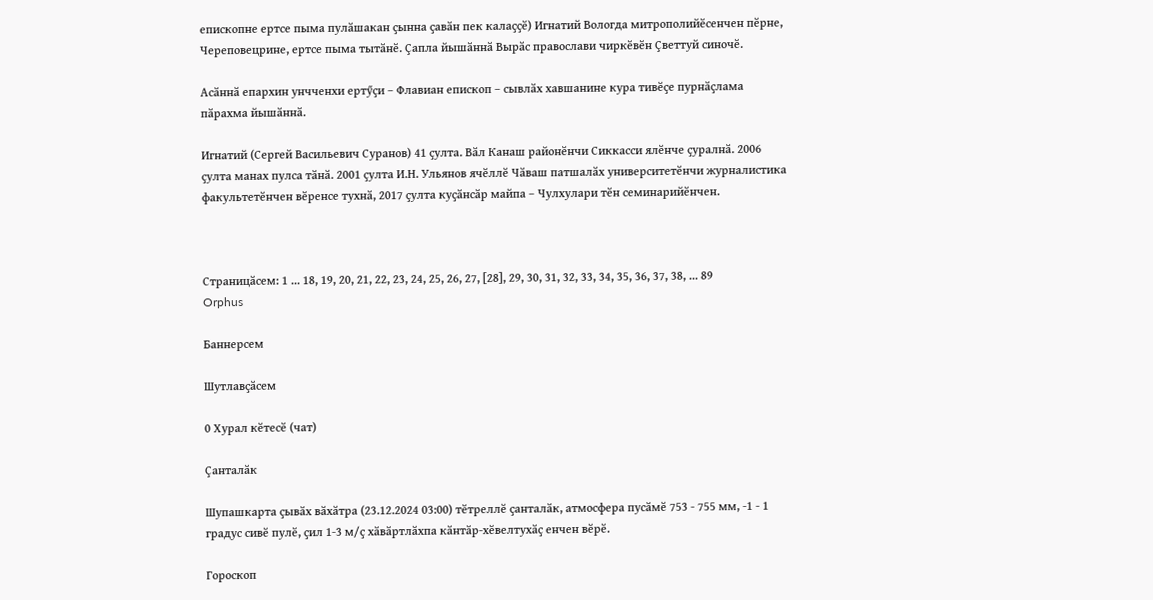епископне ертсе пыма пулӑшакан ҫынна ҫавӑн пек калаҫҫӗ) Игнатий Вологда митрополийӗсенчен пӗрне, Череповецрине, ертсе пыма тытӑнӗ. Ҫапла йышӑннӑ Вырӑс православи чиркӗвӗн Ҫветтуй синочӗ.

Асӑннӑ епархин унчченхи ертӳҫи – Флавиан епископ – сывлӑх хавшанине кура тивӗҫе пурнӑҫлама пӑрахма йышӑннӑ.

Игнатий (Сергей Васильевич Суранов) 41 ҫулта. Вӑл Канаш районӗнчи Сиккасси ялӗнче ҫуралнӑ. 2006 ҫулта манах пулса тӑнӑ. 2001 ҫулта И.Н. Ульянов ячӗллӗ Чӑваш патшалӑх университетӗнчи журналистика факультетӗнчен вӗренсе тухнӑ, 2017 ҫулта куҫӑнсӑр майпа – Чулхулари тӗн семинарийӗнчен.



Страницӑсем: 1 ... 18, 19, 20, 21, 22, 23, 24, 25, 26, 27, [28], 29, 30, 31, 32, 33, 34, 35, 36, 37, 38, ... 89
Orphus

Баннерсем

Шутлавҫӑсем

0 Хурал кӗтесӗ (чат)

Ҫанталӑк

Шупашкарта ҫывӑх вӑхӑтра (23.12.2024 03:00) тӗтреллӗ ҫанталӑк, атмосфера пусӑмӗ 753 - 755 мм, -1 - 1 градус сивӗ пулӗ, ҫил 1-3 м/ҫ хӑвӑртлӑхпа кӑнтӑр-хӗвелтухӑҫ енчен вӗрӗ.

Гороскоп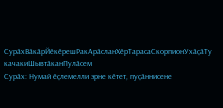СурӑхВӑкӑрЙӗкӗрешРакАрӑсланХӗрТарасаСкорпионУхӑҫӑТу качакиШывтӑканПулӑсем
Сурӑх: Нумай ӗҫлемелли эрне кӗтет, пуҫӑннисене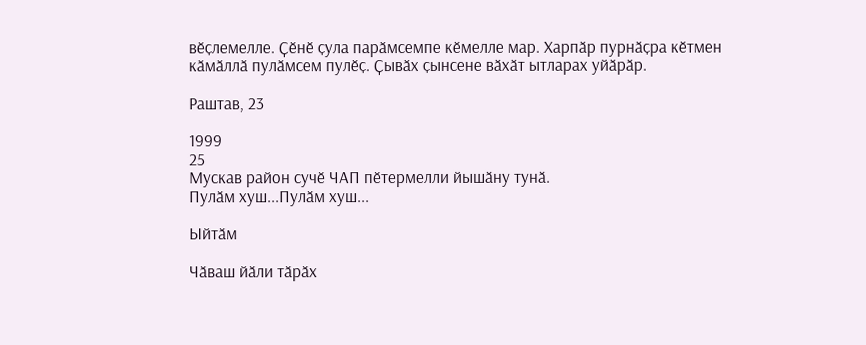вӗҫлемелле. Ҫӗнӗ ҫула парӑмсемпе кӗмелле мар. Харпӑр пурнӑҫра кӗтмен кӑмӑллӑ пулӑмсем пулӗҫ. Ҫывӑх ҫынсене вӑхӑт ытларах уйӑрӑр.

Раштав, 23

1999
25
Мускав район сучӗ ЧАП пӗтермелли йышӑну тунӑ.
Пулӑм хуш...Пулӑм хуш...

Ыйтӑм

Чӑваш йӑли тӑрӑх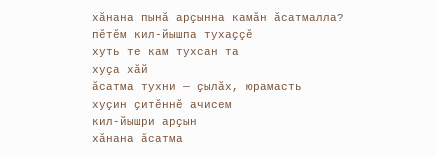хӑнана пынӑ арҫынна камӑн ӑсатмалла?
пӗтӗм кил-йышпа тухаҫҫӗ
хуть те кам тухсан та
хуҫа хӑй
ӑсатма тухни — ҫылӑх, юрамасть
хуҫин ҫитӗннӗ ачисем
кил-йышри арҫын
хӑнана ӑсатма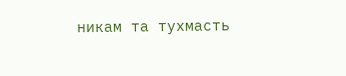никам та тухмасть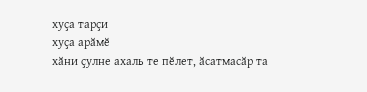хуҫа тарҫи
хуҫа арӑмӗ
хӑни ҫулне ахаль те пӗлет, ӑсатмасӑр та